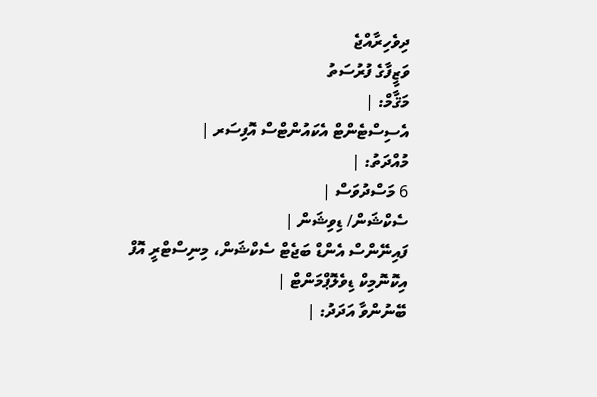ދިވެހިރާއްޖެ
ވަޒީފާގެ ފުރުސަތު
މަޤާމް: |
އެސިސްޓެންޓް އެކައުންޓްސް އޮފިސަރ |
މުއްދަތު: |
6 މަސްދުވަސް |
ސެކްޝަން/ ޑިވިޝަން |
ފައިނޭންސް އެންޑް ބަޖެޓް ސެކްޝަން، މިނިސްޓްރީ އޮފް އިކޮނޮމިކް ޑިވެލޮޕްމަންޓް |
ބޭނުންވާ އަދަދު: |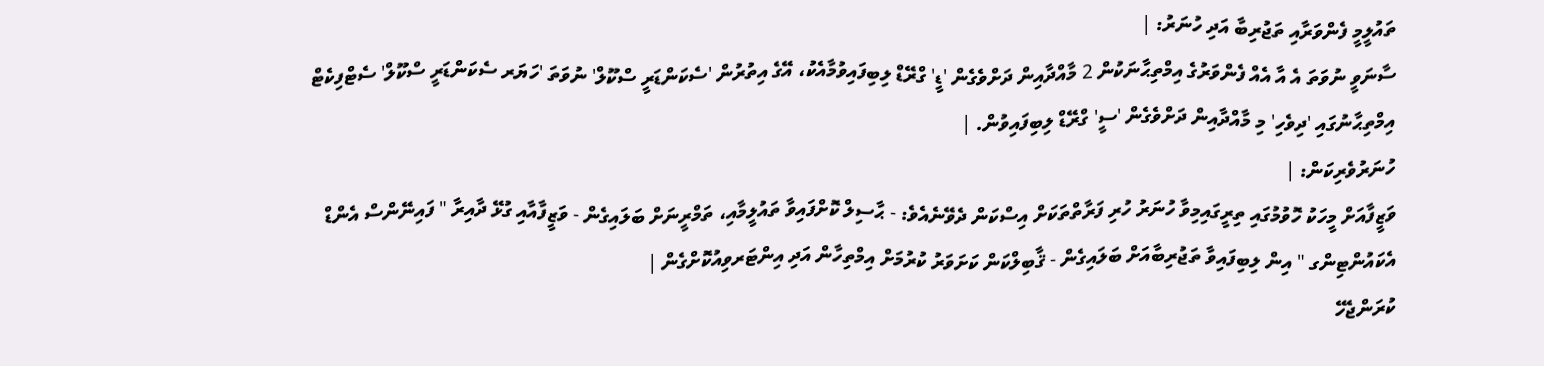ތައުލީމީ ފެންވަރާއި ތަޖުރިބާ އަދި ހުނަރު: |
ސާނަވީ ނުވަތަ އެ އާ އެއް ފެންވަރުގެ އިމްތިޙާނަކުން 2 މާއްދާއިން ދަށްވެގެން 'ޑީ' ގްރޭޑް ލިބިފައިވުމާއެކު، އޭގެ އިތުރުން 'ސެކަންޑަރީ ސްކޫލް' ނުވަތަ 'ހަޔަރ ސެކަންޑަރީ ސްކޫލް' ސެޓްފިކެޓް އިމްތިޙާނުގައި 'ދިވެހި' މި މާއްދާއިން ދަށްވެގެން 'ސީ' ގްރޭޑް ލިބިފައިވުން. |
ހުނަރުވެރިކަން: |
ވަޒީފާއަށް މީހަކު ހޮވުމުގައި ތިރީގައިމިވާ ހުނަރު ހުރި ފަރާތްތަކަށް އިސްކަން ދެވޭނެއެވެ: - ޙާސިލް ކޮށްފައިވާ ތައުލީމާއި، ތަމްރީނަށް ބަލައިގެން - ވަޒީފާއާއި ގުޅޭ ދާއިރާ " ފައިނޭންސް އެންޑް އެކައުންޓިންގ " އިން ލިބިފައިވާ ތަޖުރިބާއަށް ބަލައިގެން - ޤާބިލްކަން ކަށަވަރު ކުރުމަށް އިމްތިހާން އަދި އިންޓަރވިއުކޮށްގެން |
ކުރަންޖެހޭ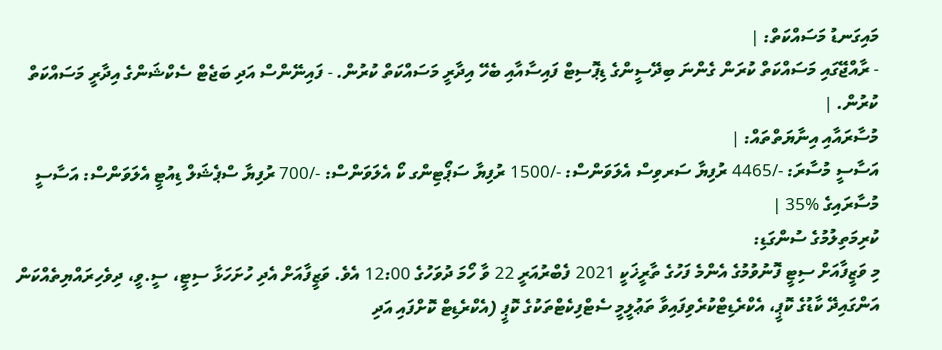މައިގަނޑު މަސައްކަތް: |
- ރާއްޖޭގައި މަސައްކަތް ކުރަން ގެންނަ ބިދޭސީންގެ ޑިޕޮސިޓް ފައިސާއާއި ބެހޭ އިދާރީ މަސައްކަތް ކުރުން. - ފައިނޭންސް އަދި ބަޖެޓް ސެކްޝަންގެ އިދާރީ މަސައްކަތް ކުރުން. |
މުސާރައާއި އިނާޔަތްތައް: |
އަސާސީ މުސާރަ: -/4465 ރުފިޔާ ސަރވިސް އެލަވަންސް: -/1500 ރުފިޔާ ސަޕޯޓިންގ ކޯ އެލަވަންސް: -/700 ރުފިޔާ ސްޕެޝަލް ޑިއުޓީ އެލަވަންސް: އަސާސީ މުސާރައިގެ %35 |
ކުރިމަތިލުމުގެ ސުންގަޑި:
މި ވަޒީފާއަށް ސިޓީ ފޮނުވުމުގެ އެންމެ ފަހުގެ ތާރީޚަކީ 2021 ފެބްރުއަރީ 22 ވާ ހޯމަ ދުވަހުގެ 12:00 އެވެ. ވަޒީފާއަށް އެދި ހުށަހަޅާ ސިޓީ، ސީ.ވީ، ދިވެހިރައްޔިތެއްކަން އަންގައިދޭ ކާޑުގެ ކޮޕީ، އެކްރެޑިޓްކުރެވިފައިވާ ތަޢުލީމީ ސެޓްފިކެޓްތަކުގެ ކޮޕީ (އެކްރެޑިޓް ކޮށްފައި އަދި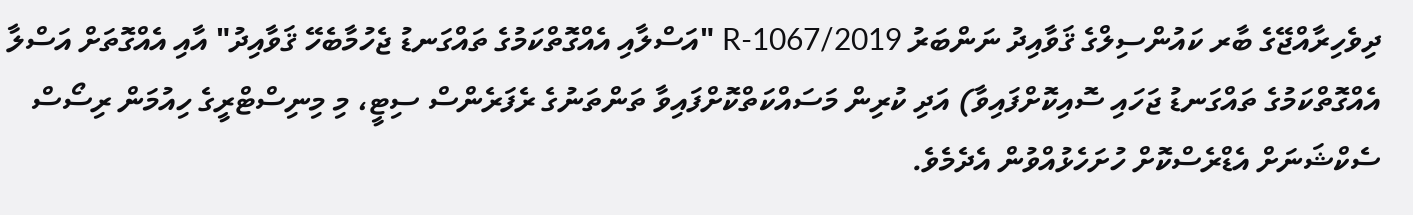ދިވެހިރާއްޖޭގެ ބާރ ކައުންސިލްގެ ޤަވާއިދު ނަންބަރު R-1067/2019 "އަސްލާއި އެއްގޮތްކަމުގެ ތައްގަނޑު ޖެހުމާބެހޭ ޤަވާއިދު" އާއި އެއްގޮތަށް އަސްލާ އެއްގޮތްކަމުގެ ތައްގަނޑު ޖަހައި ސޮއިކޮށްފައިވާ) އަދި ކުރިން މަސައްކަތްކޮށްފައިވާ ތަންތަނުގެ ރެފަރެންސް ސިޓީ، މި މިނިސްޓްރީގެ ހިއުމަން ރިސޯސް ސެކްޝަނަށް އެޑްރެސްކޮށް ހުށަހެޅުއްވުން އެދެމެވެ.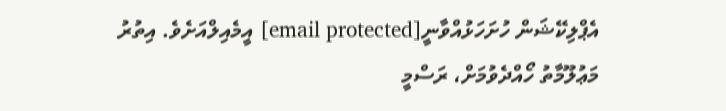އެޕްލިކޭޝަން ހުށަހަޅުއްވާނީ[email protected] އީމެއިލްއަށެވެ. އިތުރު މަޢުލޫމާތު ހޯއްދެވުމަށް، ރަސްމީ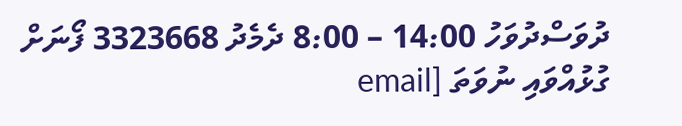ދުވަސްދުވަހު 14:00 – 8:00 ދެމެދު 3323668 ފޯނަށް ގުޅުއްވައި ނުވަތަ [email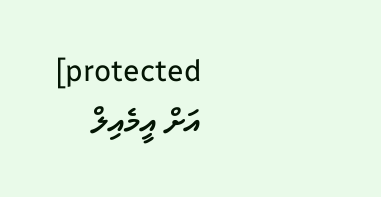protected] އަށް އީމެއިލް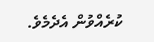ކުރެއްވުން އެދެމެވެ.